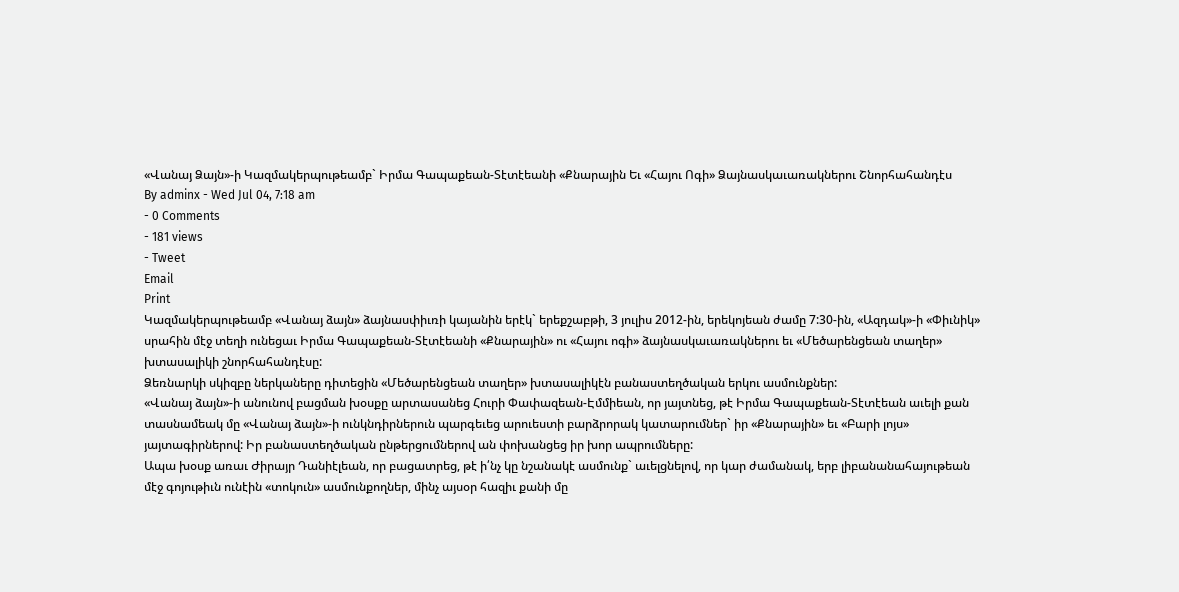«Վանայ Ձայն»-ի Կազմակերպութեամբ` Իրմա Գապաքեան-Տէտէեանի «Քնարային Եւ «Հայու Ոգի» Ձայնասկաւառակներու Շնորհահանդէս
By adminx - Wed Jul 04, 7:18 am
- 0 Comments
- 181 views
- Tweet
Email
Print
Կազմակերպութեամբ «Վանայ ձայն» ձայնասփիւռի կայանին երէկ` երեքշաբթի, 3 յուլիս 2012-ին, երեկոյեան ժամը 7:30-ին, «Ազդակ»-ի «Փիւնիկ» սրահին մէջ տեղի ունեցաւ Իրմա Գապաքեան-Տէտէեանի «Քնարային» ու «Հայու ոգի» ձայնասկաւառակներու եւ «Մեծարենցեան տաղեր» խտասալիկի շնորհահանդէսը:
Ձեռնարկի սկիզբը ներկաները դիտեցին «Մեծարենցեան տաղեր» խտասալիկէն բանաստեղծական երկու ասմունքներ:
«Վանայ ձայն»-ի անունով բացման խօսքը արտասանեց Հուրի Փափազեան-Էմմիեան, որ յայտնեց, թէ Իրմա Գապաքեան-Տէտէեան աւելի քան տասնամեակ մը «Վանայ ձայն»-ի ունկնդիրներուն պարգեւեց արուեստի բարձրորակ կատարումներ` իր «Քնարային» եւ «Բարի լոյս» յայտագիրներով: Իր բանաստեղծական ընթերցումներով ան փոխանցեց իր խոր ապրումները:
Ապա խօսք առաւ Ժիրայր Դանիէլեան, որ բացատրեց, թէ ի՛նչ կը նշանակէ ասմունք` աւելցնելով, որ կար ժամանակ, երբ լիբանանահայութեան մէջ գոյութիւն ունէին «տոկուն» ասմունքողներ, մինչ այսօր հազիւ քանի մը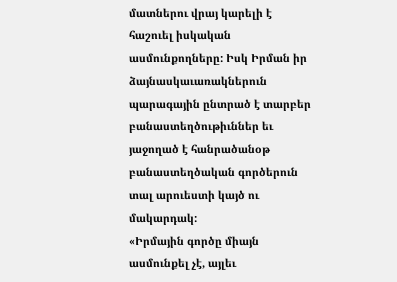մատներու վրայ կարելի է հաշուել իսկական ասմունքողները: Իսկ Իրման իր ձայնասկաւառակներուն պարագային ընտրած է տարբեր բանաստեղծութիւններ եւ յաջողած է հանրածանօթ բանաստեղծական գործերուն տալ արուեստի կայծ ու մակարդակ:
«Իրմային գործը միայն ասմունքել չէ, այլեւ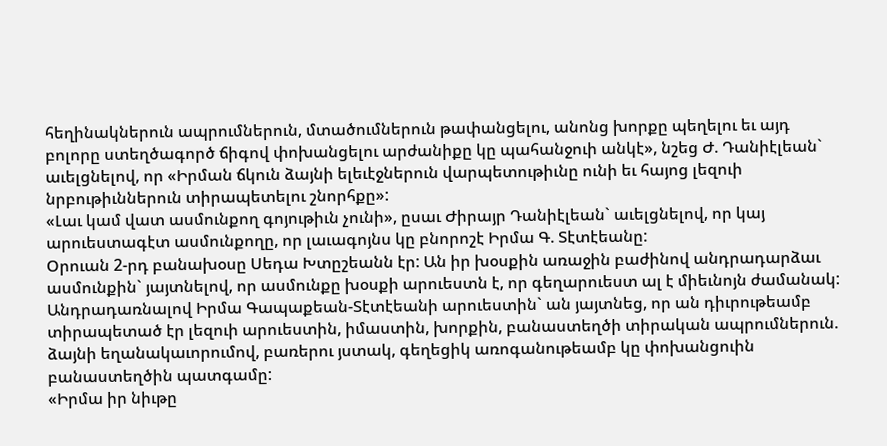հեղինակներուն ապրումներուն, մտածումներուն թափանցելու, անոնց խորքը պեղելու եւ այդ բոլորը ստեղծագործ ճիգով փոխանցելու արժանիքը կը պահանջուի անկէ», նշեց Ժ. Դանիէլեան` աւելցնելով, որ «Իրման ճկուն ձայնի ելեւէջներուն վարպետութիւնը ունի եւ հայոց լեզուի նրբութիւններուն տիրապետելու շնորհքը»:
«Լաւ կամ վատ ասմունքող գոյութիւն չունի», ըսաւ Ժիրայր Դանիէլեան` աւելցնելով, որ կայ արուեստագէտ ասմունքողը, որ լաւագոյնս կը բնորոշէ Իրմա Գ. Տէտէեանը:
Օրուան 2-րդ բանախօսը Սեդա Խտըշեանն էր: Ան իր խօսքին առաջին բաժինով անդրադարձաւ ասմունքին` յայտնելով, որ ասմունքը խօսքի արուեստն է, որ գեղարուեստ ալ է միեւնոյն ժամանակ: Անդրադառնալով Իրմա Գապաքեան-Տէտէեանի արուեստին` ան յայտնեց, որ ան դիւրութեամբ տիրապետած էր լեզուի արուեստին, իմաստին, խորքին, բանաստեղծի տիրական ապրումներուն. ձայնի եղանակաւորումով, բառերու յստակ, գեղեցիկ առոգանութեամբ կը փոխանցուին բանաստեղծին պատգամը:
«Իրմա իր նիւթը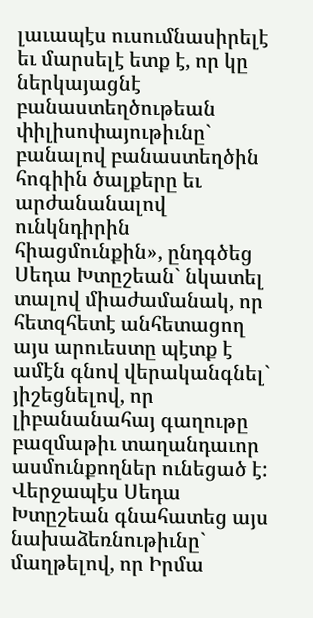լաւապէս ուսումնասիրելէ եւ մարսելէ ետք է, որ կը ներկայացնէ բանաստեղծութեան փիլիսոփայութիւնը` բանալով բանաստեղծին հոգիին ծալքերը եւ արժանանալով ունկնդիրին հիացմունքին», ընդգծեց Սեդա Խտըշեան` նկատել տալով միաժամանակ, որ հետզհետէ անհետացող այս արուեստը պէտք է ամէն գնով վերականգնել` յիշեցնելով, որ լիբանանահայ գաղութը բազմաթիւ տաղանդաւոր ասմունքողներ ունեցած է:
Վերջապէս Սեդա Խտըշեան գնահատեց այս նախաձեռնութիւնը` մաղթելով, որ Իրմա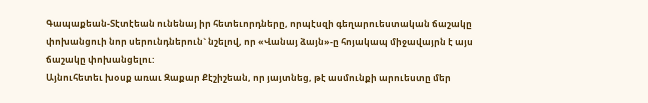Գապաքեան-Տէտէեան ունենայ իր հետեւորդները, որպէսզի գեղարուեստական ճաշակը փոխանցուի նոր սերունդներուն` նշելով, որ «Վանայ ձայն»-ը հոյակապ միջավայրն է այս ճաշակը փոխանցելու:
Այնուհետեւ խօսք առաւ Զաքար Քէշիշեան, որ յայտնեց, թէ ասմունքի արուեստը մեր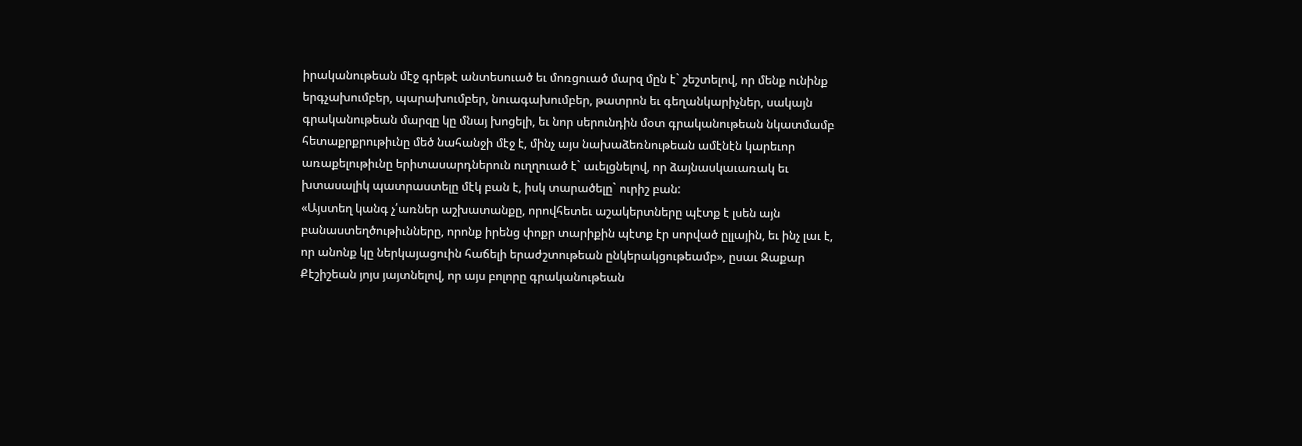իրականութեան մէջ գրեթէ անտեսուած եւ մոռցուած մարզ մըն է` շեշտելով, որ մենք ունինք երգչախումբեր, պարախումբեր, նուագախումբեր, թատրոն եւ գեղանկարիչներ, սակայն գրականութեան մարզը կը մնայ խոցելի, եւ նոր սերունդին մօտ գրականութեան նկատմամբ հետաքրքրութիւնը մեծ նահանջի մէջ է, մինչ այս նախաձեռնութեան ամէնէն կարեւոր առաքելութիւնը երիտասարդներուն ուղղուած է` աւելցնելով, որ ձայնասկաւառակ եւ խտասալիկ պատրաստելը մէկ բան է, իսկ տարածելը` ուրիշ բան:
«Այստեղ կանգ չ՛առներ աշխատանքը, որովհետեւ աշակերտները պէտք է լսեն այն բանաստեղծութիւնները, որոնք իրենց փոքր տարիքին պէտք էր սորված ըլլային, եւ ինչ լաւ է, որ անոնք կը ներկայացուին հաճելի երաժշտութեան ընկերակցութեամբ», ըսաւ Զաքար Քէշիշեան յոյս յայտնելով, որ այս բոլորը գրականութեան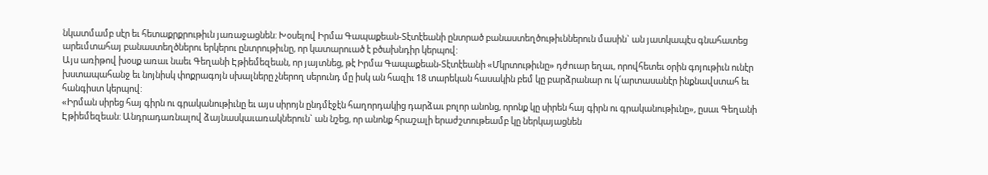նկատմամբ սէր եւ հետաքրքրութիւն յառաջացնեն: Խօսելով Իրմա Գապաքեան-Տէտէեանի ընտրած բանաստեղծութիւններուն մասին` ան յատկապէս գնահատեց արեւմտահայ բանաստեղծներու երկերու ընտրութիւնը, որ կատարուած է բծախնդիր կերպով:
Այս առիթով խօսք առաւ նաեւ Գեղանի Էթիեմեզեան, որ յայտնեց, թէ Իրմա Գապաքեան-Տէտէեանի «Մկրտութիւնը» դժուար եղաւ, որովհետեւ օրին գոյութիւն ունէր խստապահանջ եւ նոյնիսկ փոքրագոյն սխալները չներող սերունդ մը իսկ ան հազիւ 18 տարեկան հասակին բեմ կը բարձրանար ու կ՛արտասանէր ինքնավստահ եւ հանգիստ կերպով:
«Իրման սիրեց հայ գիրն ու գրականութիւնը եւ այս սիրոյն ընդմէջէն հաղորդակից դարձաւ բոլոր անոնց, որոնք կը սիրեն հայ գիրն ու գրականութիւնը», ըսաւ Գեղանի Էթիեմեզեան: Անդրադառնալով ձայնասկաւառակներուն` ան նշեց, որ անոնք հրաշալի երաժշտութեամբ կը ներկայացնեն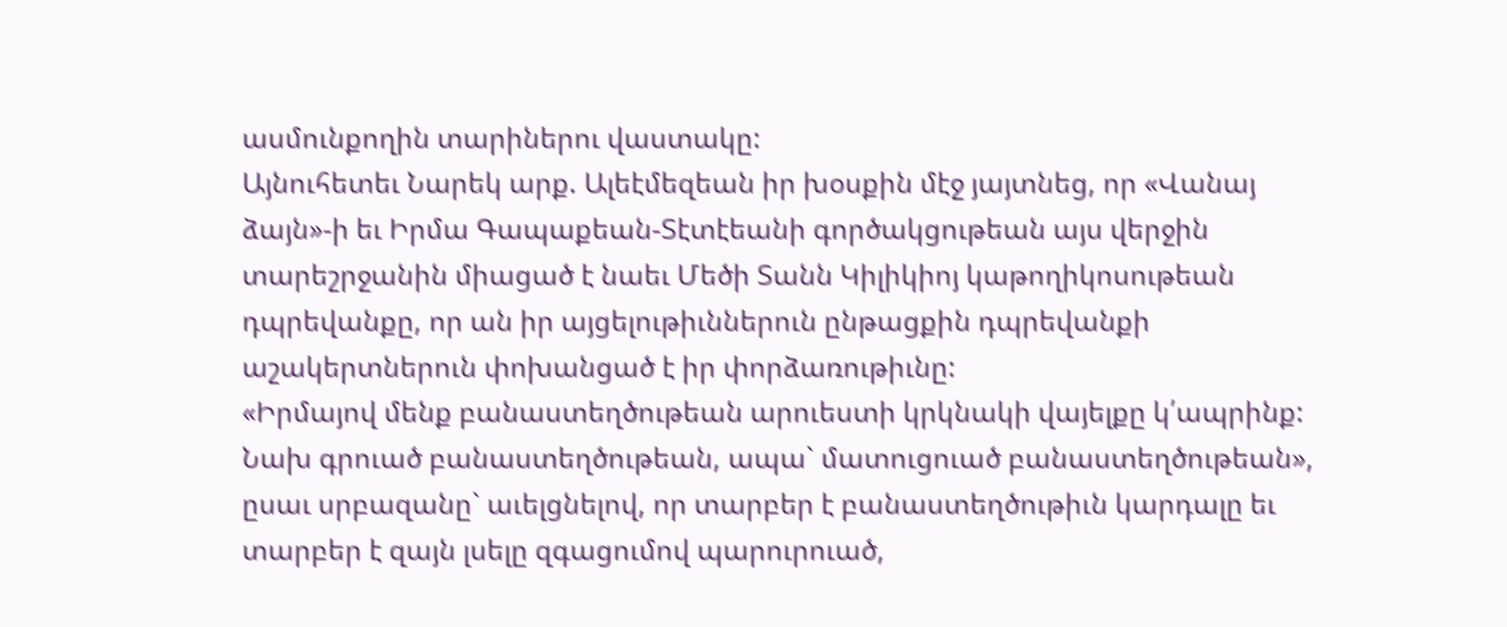ասմունքողին տարիներու վաստակը:
Այնուհետեւ Նարեկ արք. Ալեէմեզեան իր խօսքին մէջ յայտնեց, որ «Վանայ ձայն»-ի եւ Իրմա Գապաքեան-Տէտէեանի գործակցութեան այս վերջին տարեշրջանին միացած է նաեւ Մեծի Տանն Կիլիկիոյ կաթողիկոսութեան դպրեվանքը, որ ան իր այցելութիւններուն ընթացքին դպրեվանքի աշակերտներուն փոխանցած է իր փորձառութիւնը:
«Իրմայով մենք բանաստեղծութեան արուեստի կրկնակի վայելքը կ՛ապրինք: Նախ գրուած բանաստեղծութեան, ապա` մատուցուած բանաստեղծութեան», ըսաւ սրբազանը` աւելցնելով, որ տարբեր է բանաստեղծութիւն կարդալը եւ տարբեր է զայն լսելը զգացումով պարուրուած,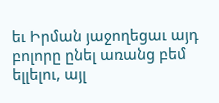եւ Իրման յաջողեցաւ այդ բոլորը ընել առանց բեմ ելլելու, այլ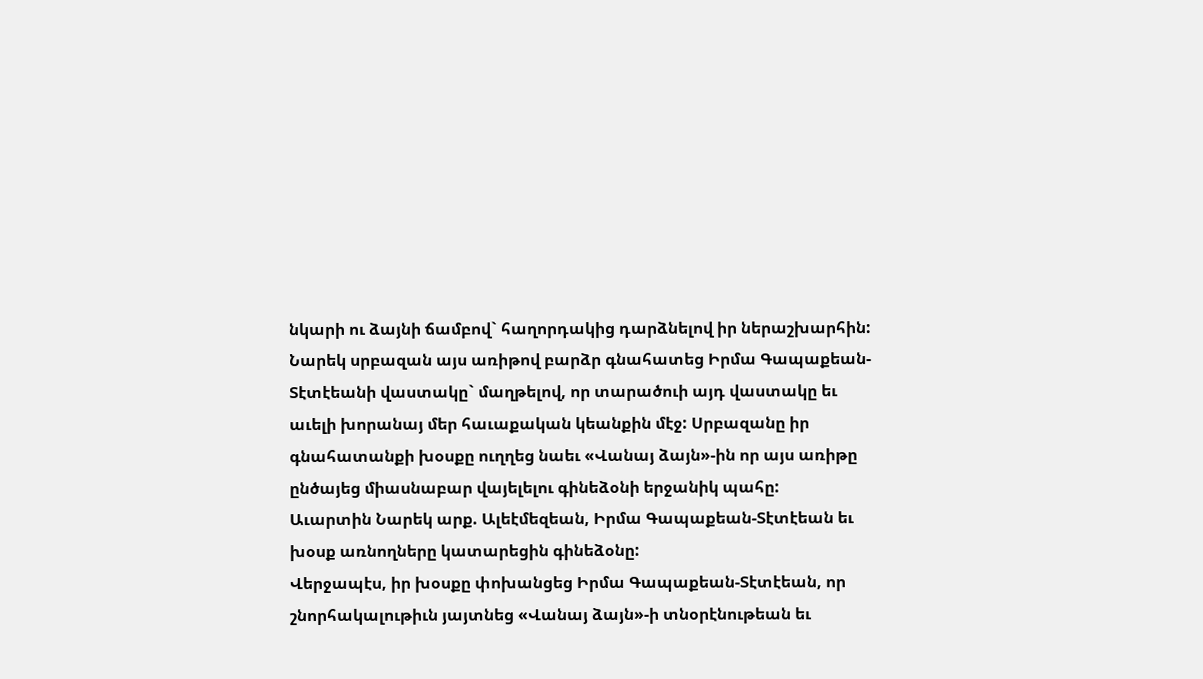նկարի ու ձայնի ճամբով` հաղորդակից դարձնելով իր ներաշխարհին:
Նարեկ սրբազան այս առիթով բարձր գնահատեց Իրմա Գապաքեան-Տէտէեանի վաստակը` մաղթելով, որ տարածուի այդ վաստակը եւ աւելի խորանայ մեր հաւաքական կեանքին մէջ: Սրբազանը իր գնահատանքի խօսքը ուղղեց նաեւ «Վանայ ձայն»-ին որ այս առիթը ընծայեց միասնաբար վայելելու գինեձօնի երջանիկ պահը:
Աւարտին Նարեկ արք. Ալեէմեզեան, Իրմա Գապաքեան-Տէտէեան եւ խօսք առնողները կատարեցին գինեձօնը:
Վերջապէս, իր խօսքը փոխանցեց Իրմա Գապաքեան-Տէտէեան, որ շնորհակալութիւն յայտնեց «Վանայ ձայն»-ի տնօրէնութեան եւ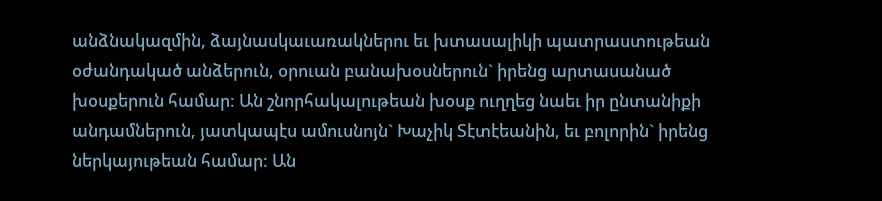անձնակազմին, ձայնասկաւառակներու եւ խտասալիկի պատրաստութեան օժանդակած անձերուն, օրուան բանախօսներուն` իրենց արտասանած խօսքերուն համար: Ան շնորհակալութեան խօսք ուղղեց նաեւ իր ընտանիքի անդամներուն, յատկապէս ամուսնոյն` Խաչիկ Տէտէեանին, եւ բոլորին` իրենց ներկայութեան համար: Ան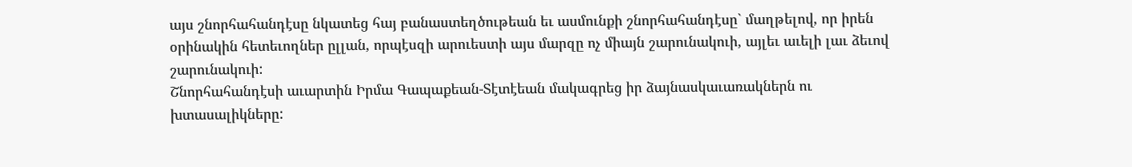այս շնորհահանդէսը նկատեց հայ բանաստեղծութեան եւ ասմունքի շնորհահանդէսը` մաղթելով, որ իրեն օրինակին հետեւողներ ըլլան, որպէսզի արուեստի այս մարզը ոչ միայն շարունակուի, այլեւ աւելի լաւ ձեւով շարունակուի:
Շնորհահանդէսի աւարտին Իրմա Գապաքեան-Տէտէեան մակագրեց իր ձայնասկաւառակներն ու խտասալիկները: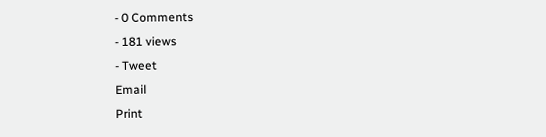- 0 Comments
- 181 views
- Tweet
Email
Print